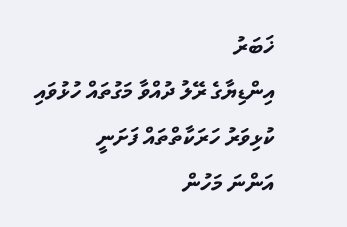ޚަބަރު
އިންޑިޔާގެ ރޭލު ދުއްވާ މަގުތައް ހުޅުވައި ކުޅިވަރު ހަރަކާތްތައް ފަށަނީ
އަންނަ މަހުން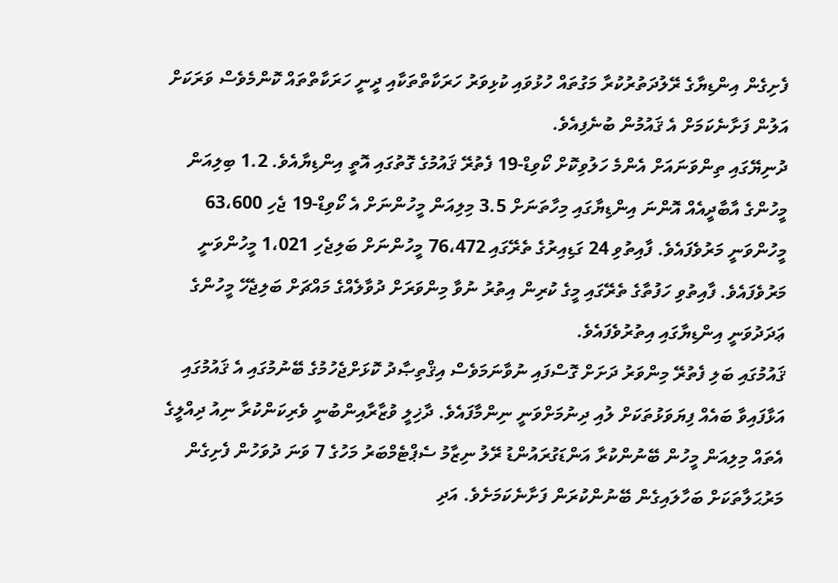ފެށިގެން އިންޑިޔާގެ ރޭލުދަތުރުކުރާ މަގުތައް ހުޅުވައި ކުޅިވަރު ހަރަކާތްތަކާއި ދީނީ ހަރަކާތްތައް ކޮންމެވެސް ވަރަކަށް އަލުން ފަށާނެކަމަށް އެ ޤައުމުން ބުނެފިއެވެ.
ދުނިޔޭގައި ތިންވަނައަށް އެންމެ ހަލުވިކޮށް ކޯވިޑް-19 ފެތުރޭ ޤައުމުގެ ގޮތުގައި އޮތީ އިންޑިޔާއެވެ. 1.2 ބިލިއަން މީހުންގެ އާބާދީއެއް އޮންނަ އިންޑިޔާގައި މިހާތަނަށް 3.5 މިލިއަން މީހުންނަށް އެ ކޯވިޑް-19 ޖެހި 63،600 މީހުންވަނީ މަރުވެފައެވެ. ފާއިތުވި 24 ގަޑިއިރުގެ ތެރޭގައި 76،472 މީހުންނަށް ބަލިޖެހި 1،021 މީހުންވަނީ މަރުވެފައެވެ. ފާއިތުވި ހަފުތާގެ ތެރޭގައި މީގެ ކުރިން އިތުރު ނުވާ މިންވަރަށް ދުވާލެއްގެ މައްޗަށް ބަލިޖެހޭ މީހުންގެ ޢަދަދުވަނީ އިންޑިޔާގައި އިތުރުވެފައެވެ.
ޤައުމުގައި ބަލި ފެތުރޭ މިންވަރު ދަށަށް ގޮސްފައި ނުވާނަމަވެސް އިޤްތިޞާދު ކޮޅަށްޖެހުމުގެ ބޭނުމުގައި އެ ޤައުމުގައި އަޅާފައިވާ ބައެއް ފިޔަވަޅުތަކަށް ލުއި ދިނުމަށްވަނީ ނިންމާފައެވެ. ދާޚިލީ ވުޒާރާއިންބުނީ ވެރިކަންކުރާ ނިއު ދިއްލީގެ އެތައް މިލިއަން މީހުން ބޭނުންކުރާ އަންޑަގުރައުންޑު ރޭލު ނިޒާމު ސެޕްޓެމްބަރު މަހުގެ 7 ވަނަ ދުވަހުން ފެށިގެން މަރުޙަލާތަކަށް ބަހާލައިގެން ބޭނުންކުރަން ފަށާނެކަމަށެވެ. އަދި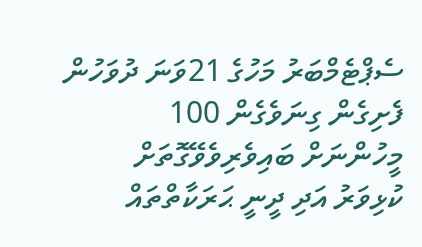ސެޕްޓެމްބަރު މަހުގެ 21ވަނަ ދުވަހުން ފެށިގެން ގިނަވެގެން 100 މީހުންނަށް ބައިވެރިވެވޭގޮތަށް ކުޅިވަރު އަދި ދީނީ ޙަރަކާތްތައް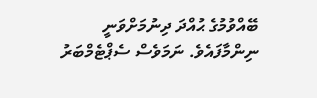ބޭއްވުމުގެ ޙުއްދަ ދިނުމަށްވަނީ ނިންމާފައެވެ. ނަމަވެސް ސެޕްޓެމްބަރު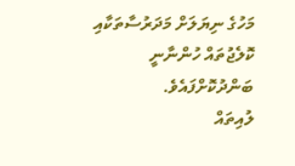މަހުގެ ނިޔަލަށް މަދަރުސާތަކާއި ކޮލެޖުތައް ހުންނާނީ ބަންދުކޮށްފައެވެ.
ލުއިތައް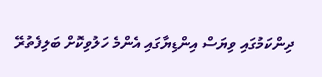ދިންކަމުގައި ވިޔަސް އިންޑިޔާގައި އެންމެ ހަލުވިކޮށް ބަލިފެތުރޭ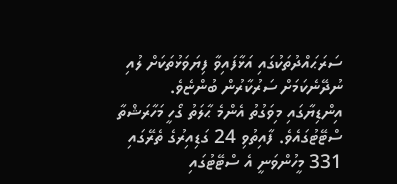ސަރަޙައްދުތަކުގައި އަޅާފައިވާ ފިޔަވަޅުތަކަށް ލުއި ނުދޭނެކަމަށް ސަރުކާރުން ބުންޏެވެ. އިންޑިޔާގައި މިވަގުތު އެންމެ ޙާލަތު ގޯހީ މަހާރަޝްތާ ސްޓޭޓުގައެވެ. ފާއިތުވި 24 ގަޑިއިރުގެ ތެރޭގައި 331 މީހުންވަނީ އެ ސްޓޭޓުގައި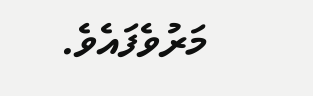މަރުވެފައެވެ.